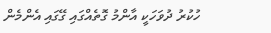ހުކުރު ދުވަހަކީ އާންމު ގޮތެއްގައި ގޭގައި އެންމެން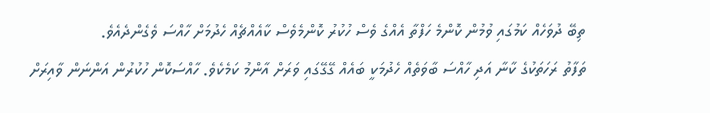ތިބޭ ދުވަހެއް ކަމުގައި ވުމުން ކޮންމެ ހަފްތާ އެއްގެ ވެސް ހުކުރު ކޮންމެވެސް ކާއެއްޗެއް ހެދުމަށް ހާއްސަ ވެގެންދެއެވެ.
ތަފާތު ރަހަތަކުގެ ކާނާ އަދި ހާއްސަ ބާވަތެއް ހެދުމަކީ ބައެއް ގޭގޭގައި ވަރަށް އާންމު ކަމެކެވެ. ހާއްސަކޮން ހުކުރުން އަންނަން ވާއިރަށް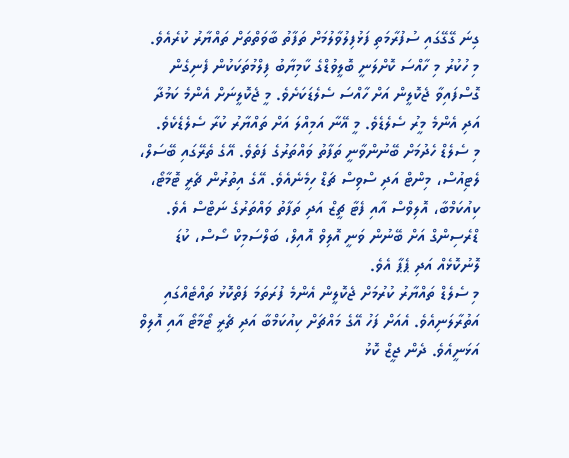ގިނަ ގޭގޭގައި ސުފުރާމަތި ފަޅުފިލުވާލުމަށް ތަފާތު ބާވަތްތަށް ތައްޔާރު ކުރެއެވެ.
މި ހުކުރު މި ހާއްސަ ކޮށްލަނީ ބޮލީވުޑްގެ ކާމިޔާބު ފިލްމުތަކަކުން ފެނިގެން ގޮސްފައިވާ ޖެކޮލީން އަށް ހާއްސަ ސެލެޑަކަށެވެ. މީ ޖެކޮލީނަށް އެންމެ ކަމުދާ އަދި އެންމެ މީރު ސެލެޑެވެ. މީ އޭނާ އަމިއްލަ އަށް ތައްޔާރު ކުރާ ސެލެޑެކެވެ.
މި ސެލެޑް ހެދުމަށް ބޭނުންވާނީ ތަފާތު ވައްތަރުގެ ފަތެވެ. އޭގެ ތެރޭގައި ބޭސަލް، ލެޓިއުސް، މިންޓް އަދި ސްވިސް ޗަޑް ހިމެނެއެވެ. އޭގެ އިތުރުން ޗެރީ ޓޮމާޓޯ، ކިއުކަމްބާ، އޮލިވްސް އާއި ފެޓާ ޗީޒް އަދި ތަފާތު ވައްތަރުގެ ނަޓްސް އެވެ. ޑްރެސިންގް އަށް ބޭނުން ވަނީ އޮލިވް އޮއިލް، ބަލްސަމިކް ސޯސް، ކުޑަ ލޮނުކޮޅެއް އަދި ޕެޕާ އެވެ.
މި ސެލެޑް ތައްޔާރު ކުރުމަށް ޖެކޮލީން އެންމެ ފުރަތަމަ ފަތްކޮޅު ތައްޓެއްގައި އަތުރާލަނިއެވެ. އެއަށް ފަހު އޭގެ މައްޗަށް ކިއުކަމްބާ އަދި ޗެރީ ޓޯމާޓޯ އާއި އޮލިވް އަޅަނީއެވެ. ދެން ޖީޒް ކޮޅު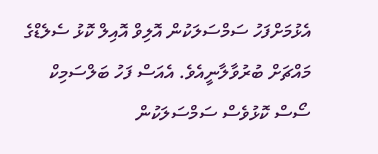އެޅުމަށްފަހު ސަމްސަލަކުން އޮލިވް އޮއިލް ކޮޅު ސެލެޑްގެ މައްޗަށް ބުރުވާލާނީއެވެ. އެއަސް ފަހު ބަލްސަމިކް ސޯސް ކޮޅުވެސް ސަމްސަލަކުން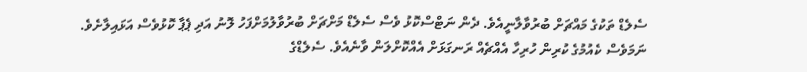ސެލެޑް ތަކުގެ މައްޗަށް ބުރުވާލާނީއެވެ. ދެން ނަޓްސްކޮޅު ވެސް ސެލެޑް މަށްޗަށް ބުރުވާލުމަށްފަހު ލޮނު އަދި ޕެޕާ ކޮޅުވެސް އަޅައިލާށެވެ.
ނަމަވެސް ކެއުމުގެ ކުރިން ހުރިހާ އެއްޗެއް ރަނގަޅަށް އެއްކޮށްލަން ވާނެއެވެ. ސެލެޑްގެ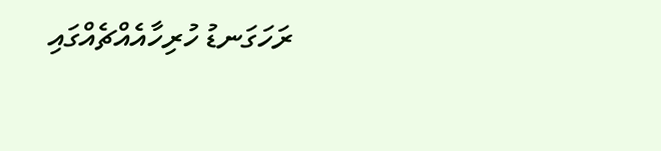ރަހަގަނޑު ހުރިހާއެއްޗެއްގައި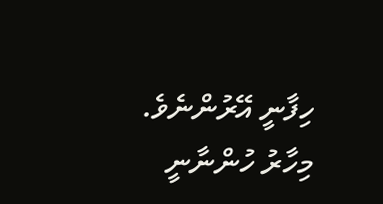ހިފާނީ އޭރުންނެވެ. މިހާރު ހުންނާނީ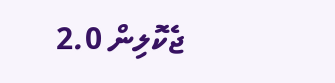ޖެކޮލިން 2.0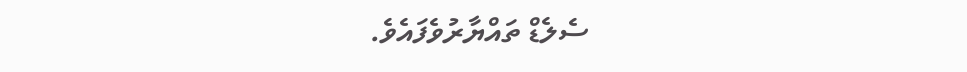ސެލެޑް ތައްޔާރުވެފައެވެ.